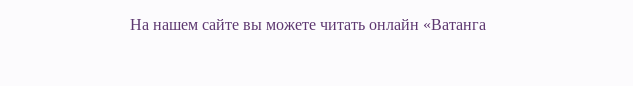На нашем сайте вы можете читать онлайн «Ватанга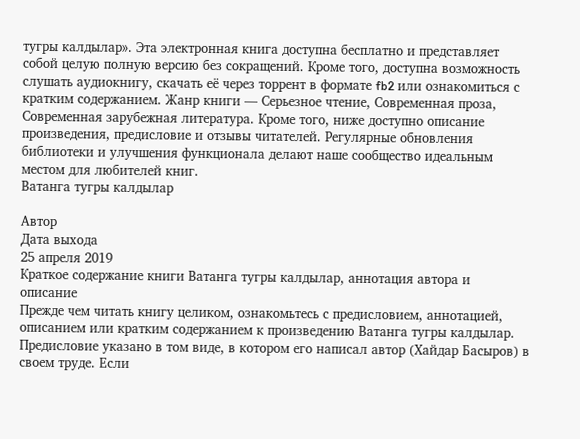тугры калдылар». Эта электронная книга доступна бесплатно и представляет собой целую полную версию без сокращений. Кроме того, доступна возможность слушать аудиокнигу, скачать её через торрент в формате fb2 или ознакомиться с кратким содержанием. Жанр книги — Серьезное чтение, Современная проза, Современная зарубежная литература. Кроме того, ниже доступно описание произведения, предисловие и отзывы читателей. Регулярные обновления библиотеки и улучшения функционала делают наше сообщество идеальным местом для любителей книг.
Ватанга тугры калдылар

Автор
Дата выхода
25 апреля 2019
Краткое содержание книги Ватанга тугры калдылар, аннотация автора и описание
Прежде чем читать книгу целиком, ознакомьтесь с предисловием, аннотацией, описанием или кратким содержанием к произведению Ватанга тугры калдылар. Предисловие указано в том виде, в котором его написал автор (Хайдар Басыров) в своем труде. Если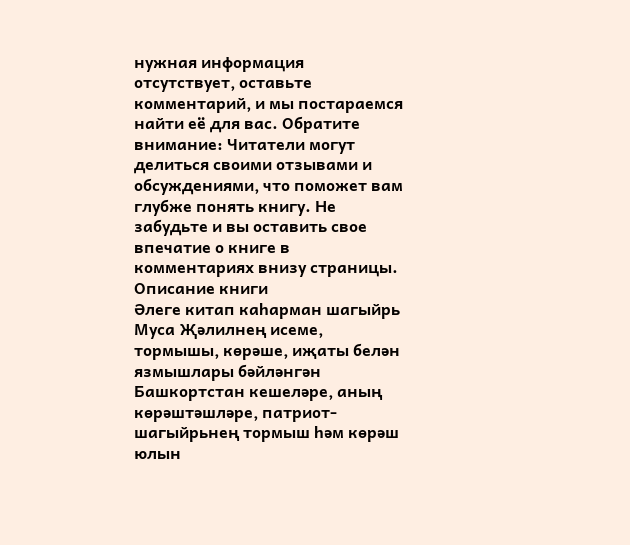нужная информация отсутствует, оставьте комментарий, и мы постараемся найти её для вас. Обратите внимание: Читатели могут делиться своими отзывами и обсуждениями, что поможет вам глубже понять книгу. Не забудьте и вы оставить свое впечатие о книге в комментариях внизу страницы.
Описание книги
Әлеге китап каһарман шагыйрь Муса Җәлилнең исеме, тормышы, көрәше, иҗаты белән язмышлары бәйләнгән Башкортстан кешеләре, аның көрәштәшләре, патриот-шагыйрьнең тормыш һәм көрәш юлын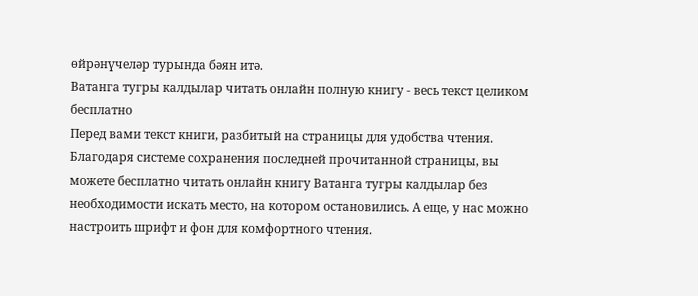өйрәнүчеләр турында бәян итә.
Ватанга тугры калдылар читать онлайн полную книгу - весь текст целиком бесплатно
Перед вами текст книги, разбитый на страницы для удобства чтения. Благодаря системе сохранения последней прочитанной страницы, вы можете бесплатно читать онлайн книгу Ватанга тугры калдылар без необходимости искать место, на котором остановились. А еще, у нас можно настроить шрифт и фон для комфортного чтения.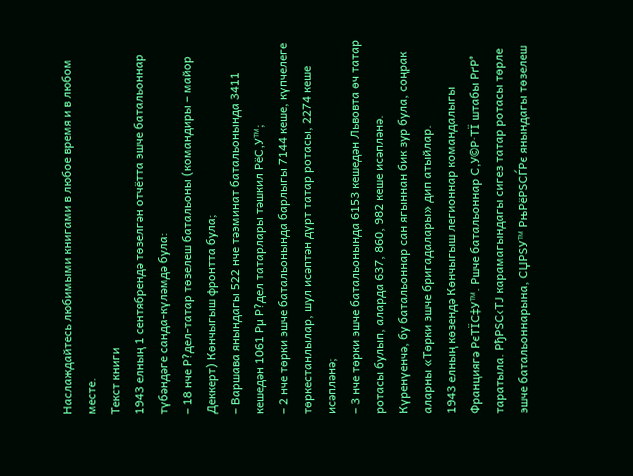Наслаждайтесь любимыми книгами в любое время и в любом месте.
Текст книги
1943 елның 1 сентябрендә төзелгән отчётта эшче батальоннар түбәндәге санда-күләмдә була:
– 18 нче Р?дел-татар төзелеш батальоны (командиры – майор Деккерт) Көнчыгыш фронтта була;
– Варшава янындагы 522 нче тәэминат батальонында 3411 кешедән 1061 Рµ Р?дел татарлары тәшкил РёС‚У™;
– 2 нче төрки эшче батальонында барлыгы 7144 кеше, күпчелеге төркестанлылар, шул исәптән дүрт татар ротасы, 2274 кеше исәпләнә;
– 3 нче төрки эшче батальонында 6153 кешедән Львовта өч татар ротасы булып, аларда 637, 860, 982 кеше исәпләнә.
Күренүенчә, бу батальоннар сан ягыннан бик зур була, соңрак аларны «Төрки эшче бригадалары» дип атыйлар.
1943 елның көзендә Көнчыгыш легионнар командалыгы Франциягә РєТЇС‡У™. Ршче батальоннар С‚У©Р·ТЇ штабы РґР° таратыла. РђРЅС‹ТЈ карамагындагы сигез татар ротасы төрле эшче батальоннарына, СЏРЅУ™ РњРёРЅСЃРє янындагы төзелеш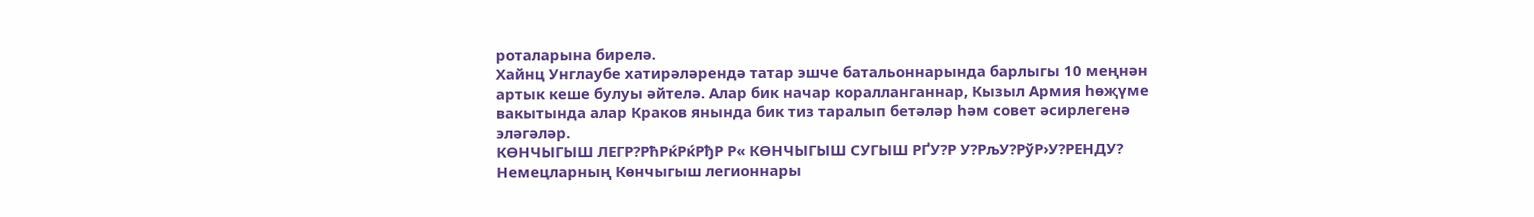роталарына бирелә.
Хайнц Унглаубе хатирәләрендә татар эшче батальоннарында барлыгы 10 меңнән артык кеше булуы әйтелә. Алар бик начар коралланганнар, Кызыл Армия һөҗүме вакытында алар Краков янында бик тиз таралып бетәләр һәм совет әсирлегенә эләгәләр.
КӨНЧЫГЫШ ЛЕГР?РћРќРќРђР Р« КӨНЧЫГЫШ СУГЫШ РҐУ?Р У?РљУ?РўР›У?РЕНДУ?
Немецларның Көнчыгыш легионнары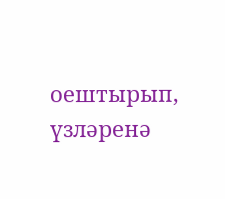оештырып, үзләренә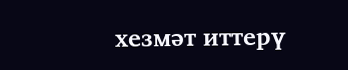хезмәт иттерү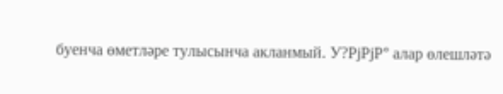буенча өметләре тулысынча акланмый. У?РјРјР° алар өлешләтә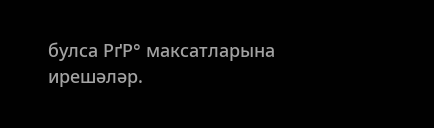булса РґР° максатларына ирешәләр.